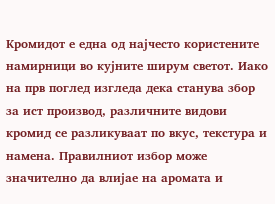Kромидот е една од најчесто користените намирници во кујните ширум светот. Иако на прв поглед изгледа дека станува збор за ист производ, различните видови кромид се разликуваат по вкус, текстура и намена. Правилниот избор може значително да влијае на аромата и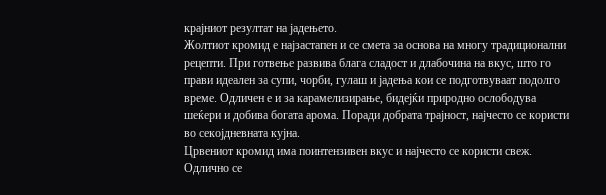крајниот резултат на јадењето.
Жолтиот кромид е најзастапен и се смета за основа на многу традиционални рецепти. При готвење развива блага сладост и длабочина на вкус, што го прави идеален за супи, чорби, гулаш и јадења кои се подготвуваат подолго време. Одличен е и за карамелизирање, бидејќи природно ослободува шеќери и добива богата арома. Поради добрата трајност, најчесто се користи во секојдневната кујна.
Црвениот кромид има поинтензивен вкус и најчесто се користи свеж. Одлично се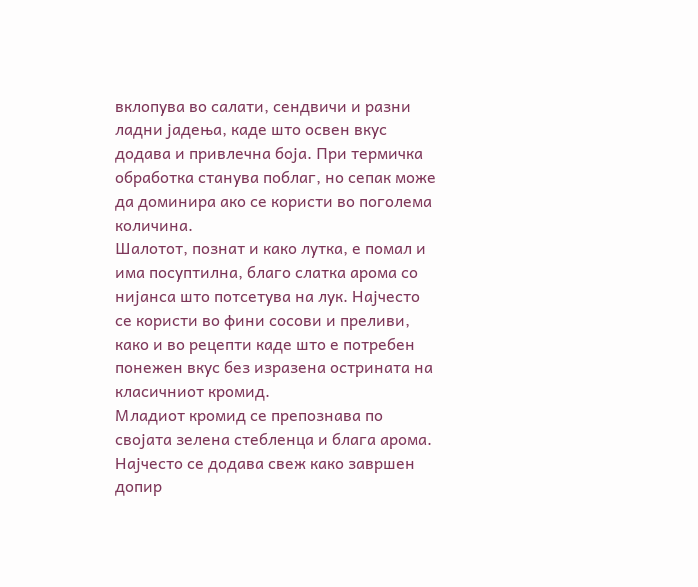вклопува во салати, сендвичи и разни ладни јадења, каде што освен вкус додава и привлечна боја. При термичка обработка станува поблаг, но сепак може да доминира ако се користи во поголема количина.
Шалотот, познат и како лутка, е помал и има посуптилна, благо слатка арома со нијанса што потсетува на лук. Најчесто се користи во фини сосови и преливи, како и во рецепти каде што е потребен понежен вкус без изразена острината на класичниот кромид.
Младиот кромид се препознава по својата зелена стебленца и блага арома. Најчесто се додава свеж како завршен допир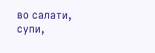во салати, супи,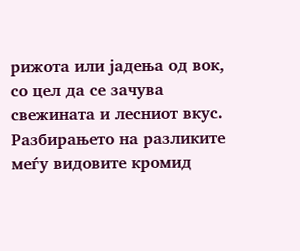рижота или јадења од вок, со цел да се зачува свежината и лесниот вкус.
Разбирањето на разликите меѓу видовите кромид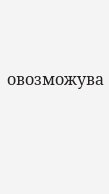овозможува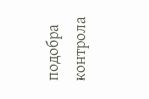подобра контрола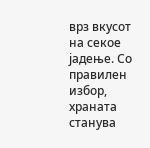врз вкусот на секое јадење. Со правилен избор, храната станува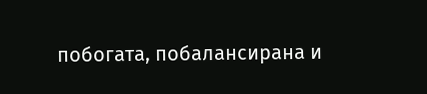побогата, побалансирана и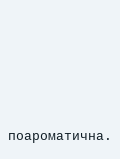поароматична.